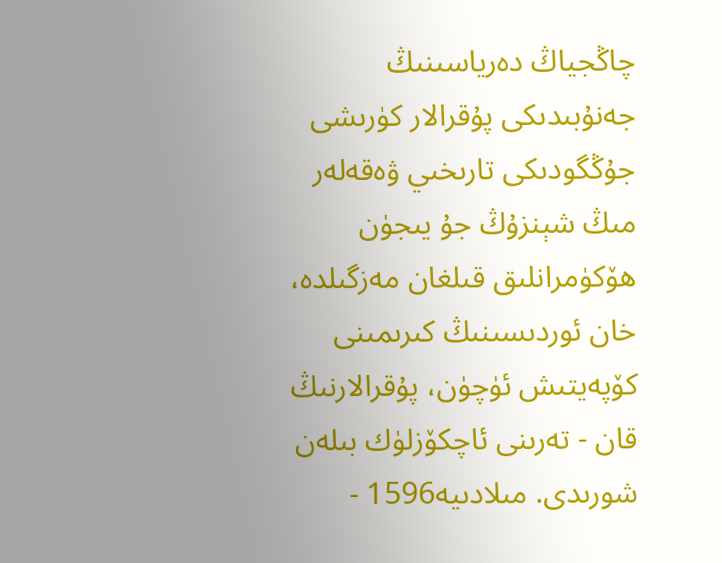چاڭجياڭ دەرياسىنىڭ جەنۇبىدىكى پۇقرالار كۈرىشى
جۇڭگودىكى تارىخىي ۋەقەلەر
مىڭ شېنزۇڭ جۇ يىجۈن ھۆكۈمرانلىق قىلغان مەزگىلدە، خان ئوردىسىنىڭ كىرىمىنى كۆپەيتىش ئۈچۈن، پۇقرالارنىڭ قان - تەرىنى ئاچكۆزلۈك بىلەن شورىدى. مىلادىيە1596 -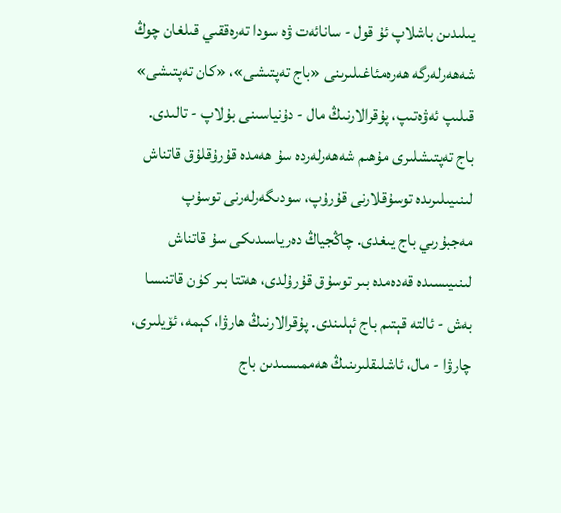يىلىدىن باشلاپ ئۇ قول - سانائەت ۋە سودا تەرەققىي قىلغان چوڭ شەھەرلەرگە ھەرەمئاغىلىرىنى «باج تەپتىشى»، «كان تەپتىشى» قىلىپ ئەۋەتىپ، پۇقرالارنىڭ مال - دۇنياسىنى بۇلاپ - تالىدى.
باج تەپتىشلىرى مۇھىم شەھەرلەردە سۇ ھەمدە قۇرۇقلۇق قاتناش لىنىيىلىرىدە توسۇقلارنى قۇرۇپ، سودىگەرلەرنى توسۇپ مەجبۇرىي باج يىغدى. چاڭجياڭ دەرياسىدىكى سۇ قاتناش لىنىيىسىدە قەدەمدە بىر توسۇق قۇرۇلدى، ھەتتا بىر كۈن قاتنىسا بەش - ئالتە قېتىم باج ئېلىندى. پۇقرالارنىڭ ھارۋا، كېمە، ئۆيلىرى، چارۋا - مال، ئاشلىقلىرىنىڭ ھەممىسىدىن باج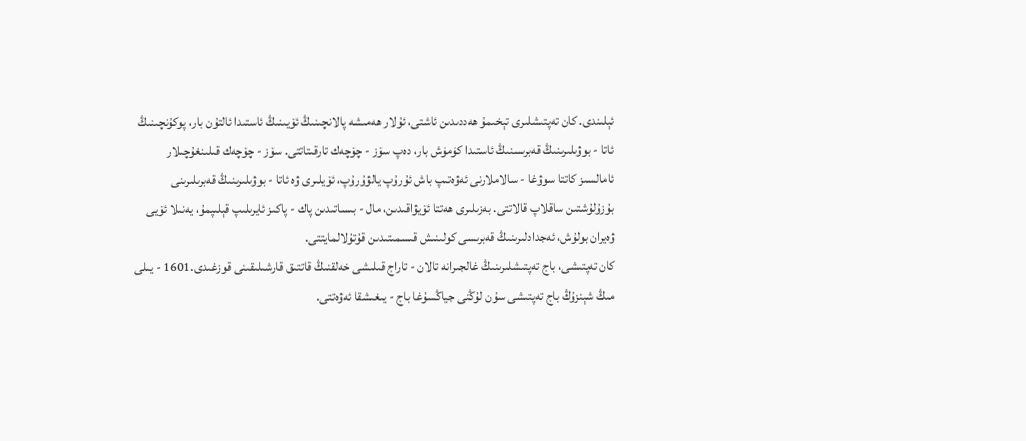ئېلىندى. كان تەپتىشلىرى تېخىمۇ ھەددىدىن ئاشتى، ئۇلار ھەمىشە پالانچىنىڭ ئۆيىنىڭ ئاستىدا ئالتۇن بار، پوكۇنچىنىڭ ئاتا - بوۋىلىرىنىڭ قەبرىسنىڭ ئاستىدا كۈمۈش بار، دەپ سۆز - چۆچەك تارقىتاتتى. سۆز - چۆچەك قىلىنغۇچىلار ئامالسىز كاتتا سوۋغا - سالاملارنى ئەۋەتىپ باش ئۇرۇپ يالۋۇرۇپ، ئۆيلىرى ۋە ئاتا - بوۋىلىرىنىڭ قەبرىلىرىنى بۇزۇلۇشتىن ساقلاپ قالاتتى. بەزىلىرى ھەتتا ئۆيۋاقىدىن، مال - بىساتىدىن پاك - پاكىز ئايرىلىپ قېلىپمۇ، يەنىلا ئۆيى ۋەيران بولۇش، ئەجدادلىرىنىڭ قەبرىسى كولىنىش قىسمىتىدىن قۇتۇلالمايتتى.
كان تەپتىشى، باج تەپتىشلىرىنىڭ غالجىرانە تالان - تاراج قىلىشى خەلقنىڭ قاتتىق قارشىلىقىنى قوزغىدى.1601 - يىلى مىڭ شېنزۇڭ باج تەپتىشى سۇن لۇڭنى جياڭسۇغا باج - يىغىشقا ئەۋەتتى.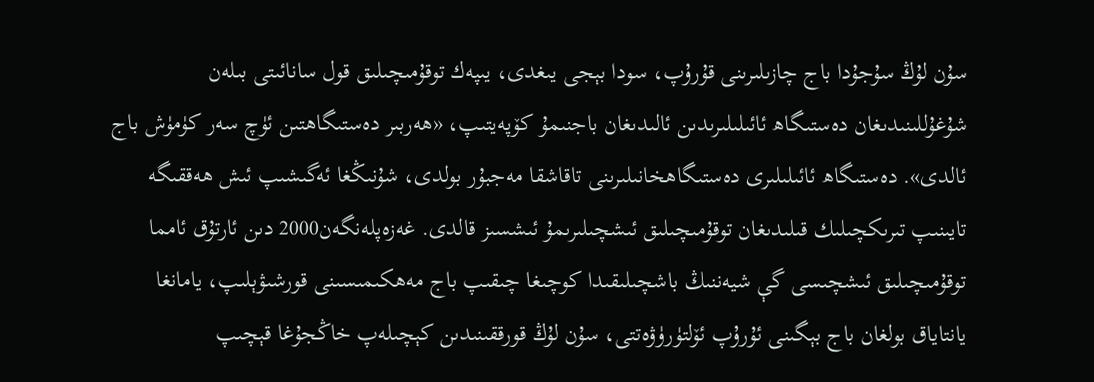سۇن لۇڭ سۇجۇدا باج چازىلىرىنى قۇرۇپ، سودا بېجى يىغدى، يىپەك توقۇمىچىلىق قول سانائىتى بىلەن شۇغۇللىنىدىغان دەستىگاھ ئائىلىلىرىدىن ئالىدىغان باجنىمۇ كۆپەيتىپ، «ھەربىر دەستىگاھتىن ئۈچ سەر كۈمۈش باج ئالدى». دەستىگاھ ئائىلىلىرى دەستىگاھخانىلىرىنى تاقاشقا مەجبۇر بولدى، شۇنىڭغا ئەگىشىپ ئىش ھەققىگە تايىنىپ تىرىكچىلىك قىلىدىغان توقۇمىچىلىق ئىشچىلىرىمۇ ئىشسىز قالدى. غەزەپلەنگەن2000 دىن ئارتۇق ئامما توقۇمىچىلىق ئىشچىسى گې شيەننىڭ باشچىلىقىدا كوچىغا چىقىپ باج مەھكىمىسىنى قورشىۋېلىپ، يامانغا يانتاياق بولغان باج بېگىنى ئۇرۇپ ئۆلتۈرۈۋەتتى، سۇن لۇڭ قورققىنىدىن كېچىلەپ خاڭجۇغا قېچىپ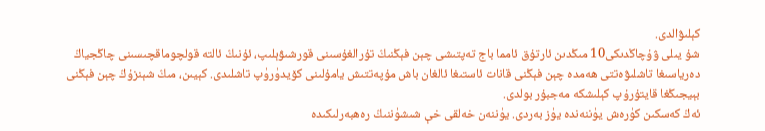كېلىۋالدى.
شۇ يىلى ۋۇچاڭدىكى10 مىڭدىن ئارتۇق ئامما باج تەپتىشى چېن فېڭنىڭ تۇرالغۇسىنى قورشىۋېلىپ، ئۇنىڭ ئالتە قولچوماقچىسىنى چاڭجياڭ دەرياسىغا تاشلىۋەتتى ھەمدە چېن فېڭنى قانات ئاستىغا ئالغان باش مۇپەتتىش يامۇلىنى كۆيدۈرۈپ تاشلىدى. كېيىن، مىڭ شېنزۇڭ چېن فېڭنى بېيجىڭغا قايتۇرۇپ كېلىشكە مەجبۇر بولدى.
ئەڭ كەسكىن كۈرەش يۈننەندە يۈز بەردى. يۈننەن خەلقى خې شىشۈننىڭ رەھبەرلىكىدە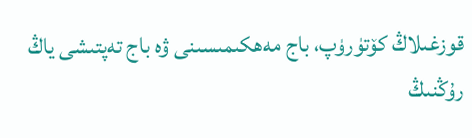قوزغىلاڭ كۆتۈرۈپ، باج مەھكىمىسىنى ۋە باج تەپتىشى ياڭ رۇڭنىڭ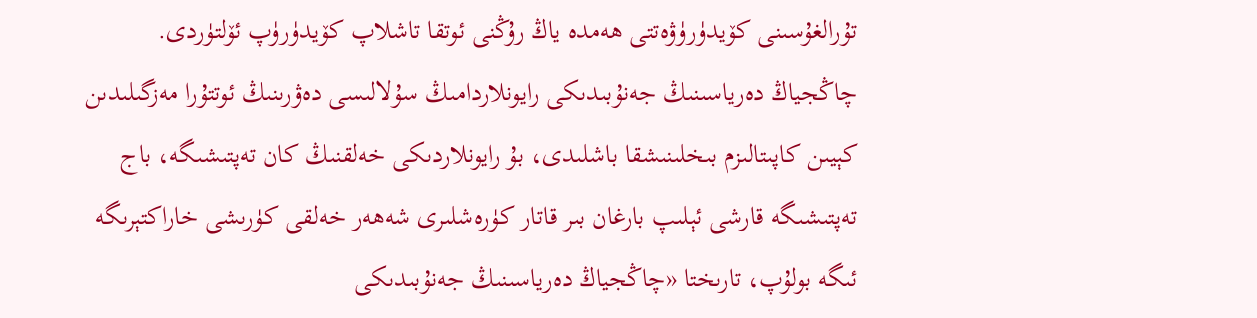تۇرالغۇسىنى كۆيدۈرۈۋەتتى ھەمدە ياڭ رۇڭنى ئوتقا تاشلاپ كۆيدۈرۈپ ئۆلتۈردى.
چاڭجياڭ دەرياسىنىڭ جەنۇبىدىكى رايونلاردامىڭ سۇلالىسى دەۋرىنىڭ ئوتتۇرا مەزگىلىدىن كېيىن كاپىتالىزم بىخلىنىشقا باشلىدى، بۇ رايونلاردىكى خەلقنىڭ كان تەپتىشىگە، باج تەپتىشىگە قارشى ئېلىپ بارغان بىر قاتار كۈرەشلىرى شەھەر خەلقى كۈرىشى خاراكتېرىگە ئىگە بولۇپ، تارىختا «چاڭجياڭ دەرياسىنىڭ جەنۇبىدىكى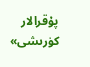پۇقرالار كۈرىشى»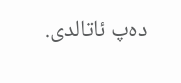دەپ ئاتالدى.